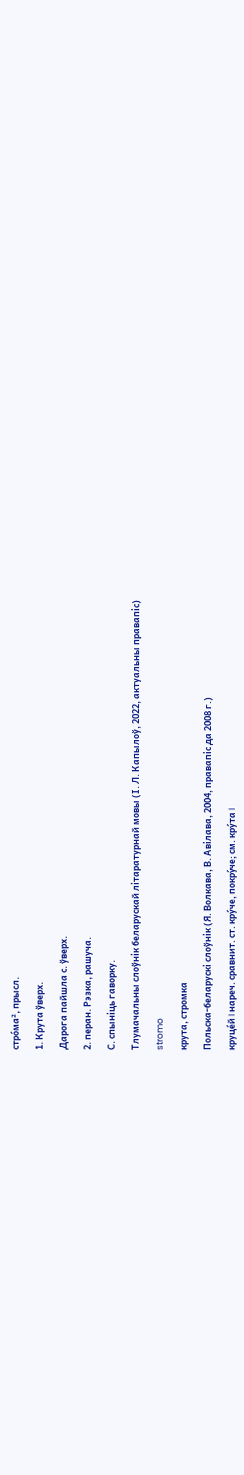стро́ма², прысл.

1. Крута ўверх.

Дарога пайшла с. ўверх.

2. перан. Рэзка, рашуча.

С. спыніць гаворку.

Тлумачальны слоўнік беларускай літаратурнай мовы (І. Л. Капылоў, 2022, актуальны правапіс)

stromo

крута, стромка

Польска-беларускі слоўнік (Я. Волкава, В. Авілава, 2004, правапіс да 2008 г.)

круце́й I нареч. сравнит. ст. кру́че, покру́че; см. кру́та I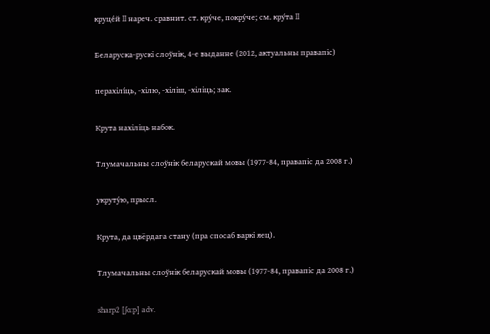круце́й II нареч. сравнит. ст. кру́че, покру́че; см. кру́та II

Беларуска-рускі слоўнік, 4-е выданне (2012, актуальны правапіс)

перахілі́ць, ‑хілю, ‑хіліш, ‑хіліць; зак.

Крута нахіліць набок.

Тлумачальны слоўнік беларускай мовы (1977-84, правапіс да 2008 г.)

укруту́ю, прысл.

Крута, да цвёрдага стану (пра спосаб варкі яец).

Тлумачальны слоўнік беларускай мовы (1977-84, правапіс да 2008 г.)

sharp2 [ʃɑ:p] adv.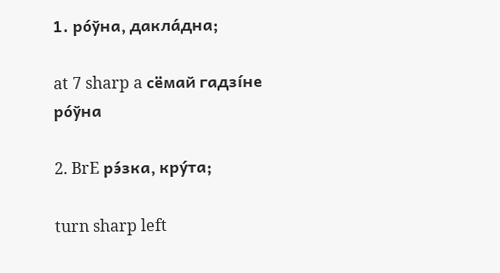1. ро́ўна, дакла́дна;

at 7 sharp a сёмай гадзі́не ро́ўна

2. BrE рэ́зка, кру́та;

turn sharp left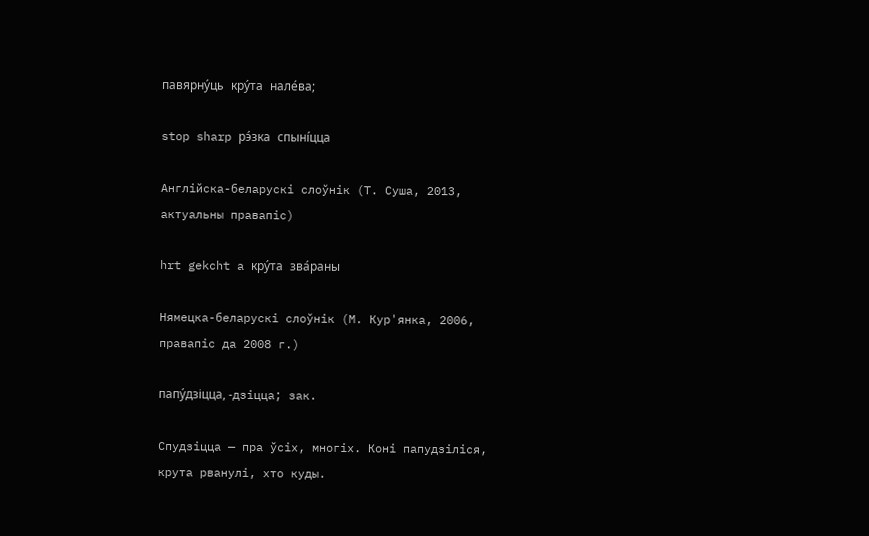павярну́ць кру́та нале́ва;

stop sharp рэ́зка спыні́цца

Англійска-беларускі слоўнік (Т. Суша, 2013, актуальны правапіс)

hrt gekcht a кру́та зва́раны

Нямецка-беларускі слоўнік (М. Кур'янка, 2006, правапіс да 2008 г.)

папу́дзіцца, ‑дзіцца; зак.

Спудзіцца — пра ўсіх, многіх. Коні папудзіліся, крута рванулі, хто куды.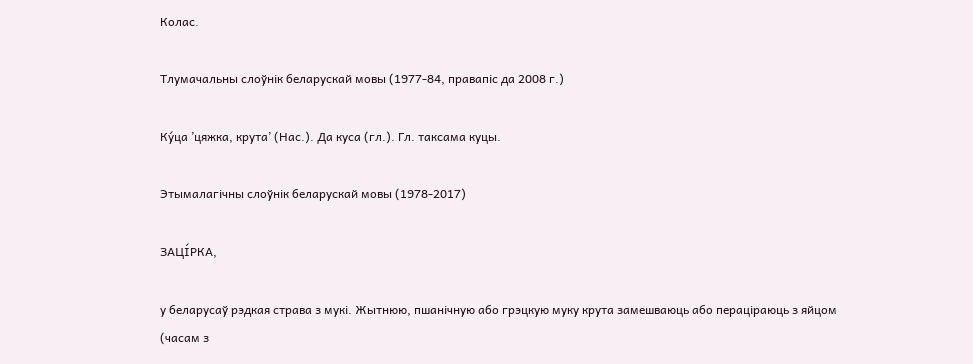Колас.

Тлумачальны слоўнік беларускай мовы (1977-84, правапіс да 2008 г.)

Ку́ца ’цяжка, крута’ (Нас.). Да куса (гл.). Гл. таксама куцы.

Этымалагічны слоўнік беларускай мовы (1978-2017)

ЗАЦІ́РКА,

у беларусаў рэдкая страва з мукі. Жытнюю, пшанічную або грэцкую муку крута замешваюць або пераціраюць з яйцом (часам з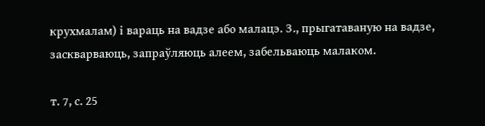крухмалам) і вараць на вадзе або малацэ. З., прыгатаваную на вадзе, заскварваюць, запраўляюць алеем, забельваюць малаком.

т. 7, с. 25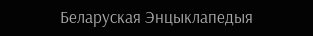Беларуская Энцыклапедыя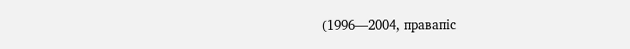(1996—2004, правапіс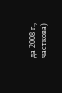да 2008 г., часткова)